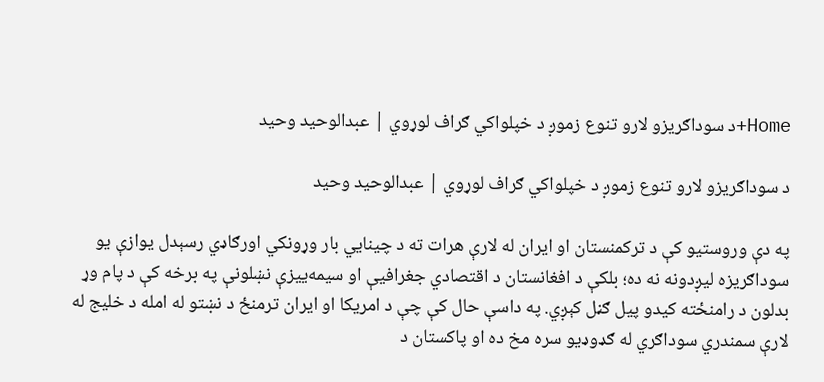Home+د سوداګريزو لارو تنوع زموږ د خپلواکي ګراف لوړوي | عبدالوحيد وحيد

د سوداګريزو لارو تنوع زموږ د خپلواکي ګراف لوړوي | عبدالوحيد وحيد

په دې وروستيو کې د ترکمنستان او ايران له لارې هرات ته د چينايي بار وړونکي اورګاډي رسېدل يوازې يو سوداګريزه ليږدونه نه ده؛ بلکې د افغانستان د اقتصادي جغرافيې او سيمه‌ييزې نښلونې په برخه کې د پام وړ بدلون د رامنځته کيدو پيل ګڼل کېږي. په داسې حال کې چې د امريکا او ايران ترمنځ د نښتو له امله د خليج له لارې سمندري سوداګري له ګډوډيو سره مخ ده او پاکستان د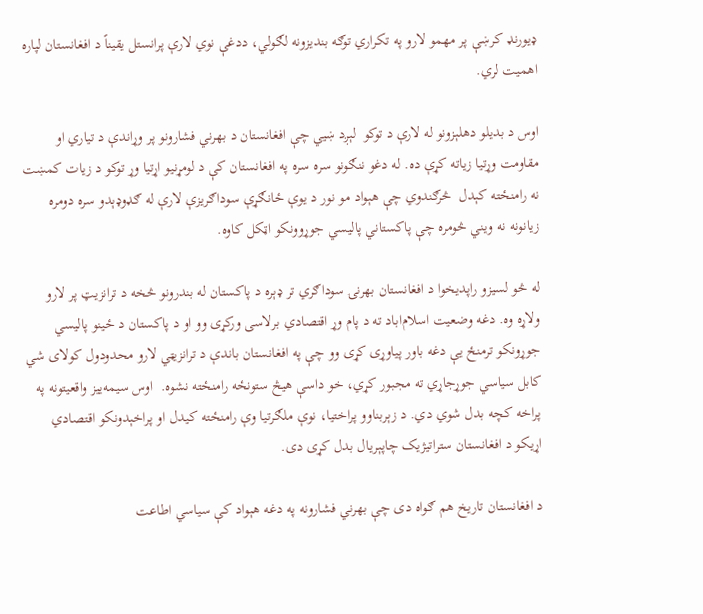ډيورنډ کرښې پر مهمو لارو په تکراري توګه بنديزونه لګولي، ددغې نوي لارې پرانستل يقيناً د افغانستان لپاره اهمیت لري.

اوس د بديلو دهلېزونو له لارې د توکو  لېږد ښيي چې افغانستان د بهرني فشارونو پر وړاندې د تياري او مقاومت وړتيا زياته کړې ده. له دغو ننګونو سره سره په افغانستان کې د لومړنيو اړتيا وړ توکو د زيات کمښت نه رامنځته کېدل  څرګندوي چې هېواد مو نور د يوې ځانګړې سوداګريزې لارې له ګډوډېدو سره دومره زيانونه نه ويني څومره چې پاکستاني پاليسي جوړوونکو اټکل کاوه.

له څو لسیزو راپدیخوا د افغانستان بهرنۍ سوداګري تر ډېره د پاکستان له بندرونو څخه د ترانزيټ پر لارو ولاړه وه. دغه وضعيت اسلام‌اباد ته د پام وړ اقتصادي برلاسى ورکړی وو او د پاکستان د ځينو پاليسي جوړونکو ترمنځ يې دغه باور پياوړی کړی وو چې په افغانستان باندې د ترانزيټي لارو محدودول کولای شي کابل سياسي جوړجاړي ته مجبور کړي، خو داسې هيڅ ستونځه رامنځته نشوه.  اوس سيمه‌ييز واقعيتونه په پراخه کچه بدل شوي دي. د زېربناوو پراختيا، نوې ملګرتيا وې رامنځته کيدل او پراخېدونکو اقتصادي اړيکو د افغانستان ستراتيژيک چاپېريال بدل کړی دی.

د افغانستان تاريخ هم ګواه دى چې بهرني فشارونه په دغه هېواد کې سياسي اطاعت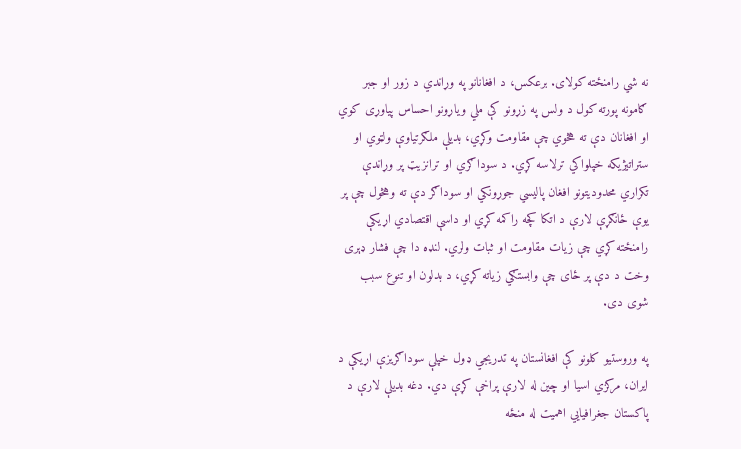نه شي رامنځته کولای. برعکس، د افغانانو په وړاندي د زور او جبر ګامونه پورته کول د ولس په زړونو کې ملي وياړونو احساس پياوړی کوي او افغانان دې ته هڅوي چې مقاومت وکړي، بديلې ملګرتياوې ولټوي او  ستراتيژيکه خپلواکي ترلاسه کړي. د سوداګري او ترانزيټ پر وړاندې تکراري محدوديتونو افغان پاليسي جوړونکي او سوداګر دې ته وهڅول چې پر يوې ځانګړې لارې د اتکا کچه راکمه کړي او داسې اقتصادي اړيکې رامنځته کړي چې زيات مقاومت او ثبات ولري. لنډه دا چې فشار ډېری وخت د دې پر ځای چې وابستګي زياته کړي، د بدلون او تنوع سبب شوی دی.

په وروستيو کلونو کې افغانستان په تدريجي ډول خپلې سوداګريزې اړيکې د ايران، مرکزي اسيا او چين له لارې پراخې کړې دي. دغه بديلې لارې د پاکستان جغرافيايي اهميت له منځه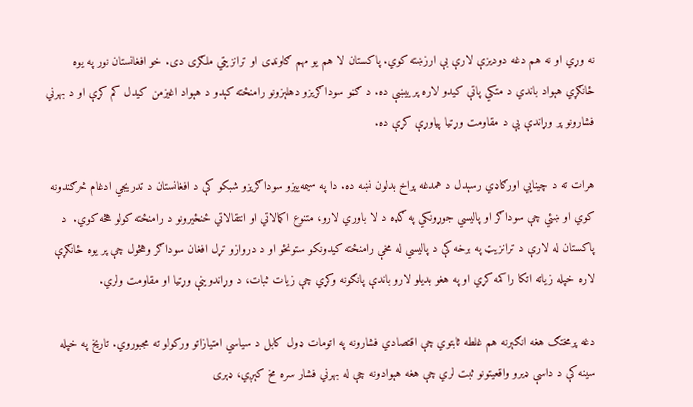نه وړي او نه هم دغه دوديزې لارې بې ارزښته کوي. پاکستان لا هم يو مهم ګاونډی او ترانزيټي ملګری دی. خو افغانستان نور په يوه  ځانګړي هېواد باندي د متکي پاتې کيدو لاره پرييښې ده. د ګڼو سوداګريزو دهلېزونو رامنځته کېدو د هېواد اغيزمن کيدل کم کړې او د بهرني فشارونو پر وړاندې يې د مقاومت وړتيا پياوړې کړې ده.

هرات ته د چينايي اورګاډي رسېدل د همدغه پراخ بدلون نښه ده. دا په سيمه‌ييزو سوداګريزو شبکو کې د افغانستان د تدريجي ادغام څرګندونه کوي او ښئي چې سوداګر او پاليسي جوړونکي په ګډه د لا باوري لارو، متنوع اکمالاتي او انتقالاتي ځنځيرونو د رامنځته کولو هڅه کوي.  د پاکستان له لارې د ترانزيټ په برخه کې د پاليسي له مخې رامنځته کيدونکو ستونځو او د دروازو تړل افغان سوداګر وهڅول چې پر يوه ځانګړې لاره خپله زياته اتکا راکمه کړي او په هغو بديلو لارو باندې پانګونه وکړي چې زيات ثبات، د وړاندوينې وړتیا او مقاومت ولري.

دغه پرمختګ هغه انګېرنه هم غلطه ثابتوي چې اقتصادي فشارونه په اتومات ډول کابل د سياسي امتيازاتو ورکولو ته مجبوروي. تاريخ په خپله سينه کې د داسې ډيرو واقعيتونو ثبت لري چې هغه هېوادونه چې له بهرني فشار سره مخ کېږي، ډېری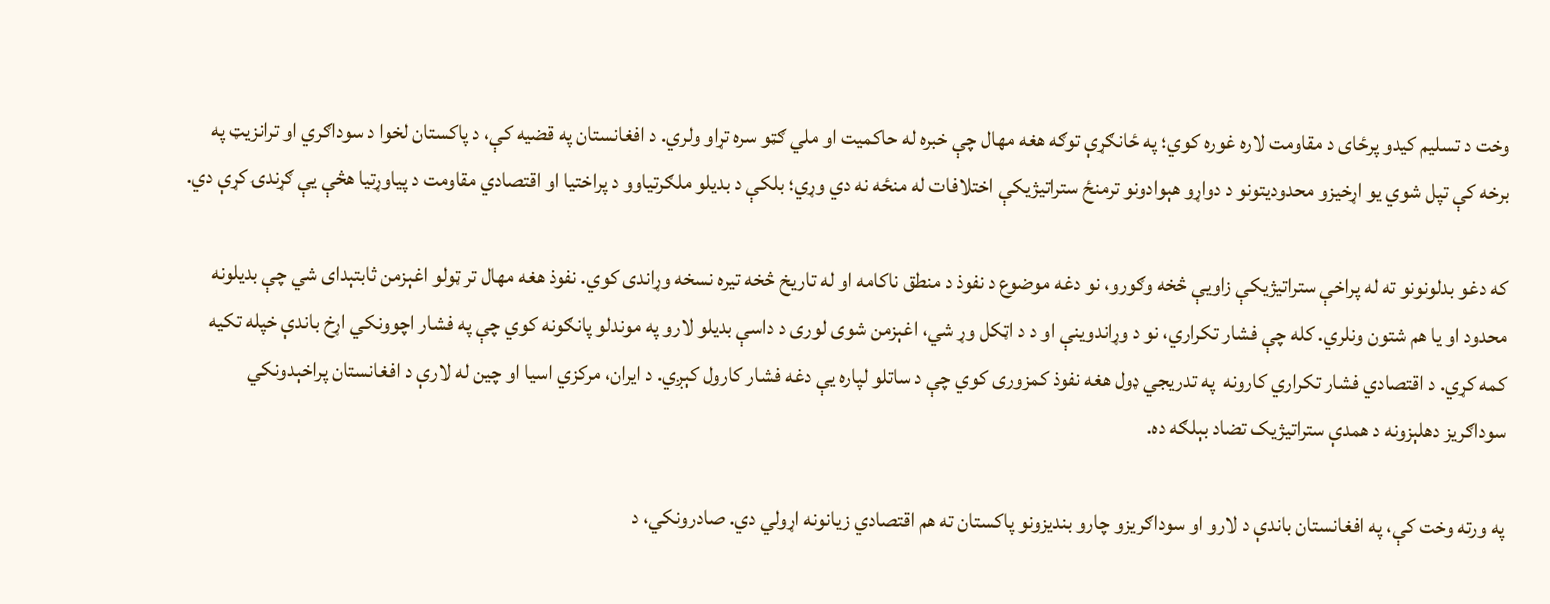وخت د تسليم کيدو پرځاى د مقاومت لاره غوره کوي؛ په ځانګړې توګه هغه مهال چې خبره له حاکميت او ملي ګټو سره تړاو ولري. د افغانستان په قضيه کې، د پاکستان لخوا د سوداګري او ترانزيټ په برخه کې تپل شوي يو اړخيزو محدوديتونو د دواړو هېوادونو ترمنځ ستراتيژيکې اختلافات له منځه نه دي وړي؛ بلکې د بديلو ملګرتياوو د پراختيا او اقتصادي مقاومت د پياوړتيا هڅې يې ګړندۍ کړې دي.

که دغو بدلونونو ته له پراخې ستراتيژيکې زاويې څخه وګورو، نو دغه موضوع د نفوذ د منطق ناکامه او له تاريخ څخه تيره نسخه وړاندی کوي. نفوذ هغه مهال تر ټولو اغېزمن ثابتېدای شي چې بديلونه محدود او يا هم شتون ونلري. کله چې فشار تکراري، نو د وړاندوينې او د د اټکل وړ شي، اغېزمن شوی لوری د داسې بديلو لارو په موندلو پانګونه کوي چې په فشار اچوونکي اړخ باندې خپله تکيه کمه کړي. د اقتصادي فشار تکراري کارونه  په تدريجي ډول هغه نفوذ کمزوری کوي چې د ساتلو لپاره يې دغه فشار کارول کېږي. د ايران، مرکزي اسيا او چين له لارې د افغانستان پراخېدونکي سوداګريز دهلېزونه د همدې ستراتيژيک تضاد بېلګه ده.

په ورته وخت کې، په افغانستان باندې د لارو او سوداګريزو چارو بنديزونو پاکستان ته هم اقتصادي زيانونه اړولي دي. صادرونکي، د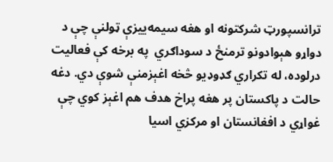ترانسپورټ شرکتونه او هغه سيمه‌ييزې ټولنې چې د دواړو هېوادونو ترمنځ د سوداګري  په برخه کې فعاليت درلوده، له تکراري ګډوډيو څخه اغېزمنې شوې دي. دغه حالت د پاکستان پر هغه پراخ هدف هم اغېز کوي چې غواړي د افغانستان او مرکزي اسيا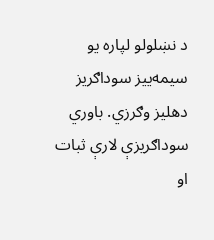د نښلولو لپاره يو سيمه‌ييز سوداګريز دهليز وګرزي. باوري سوداګريزې لارې ثبات او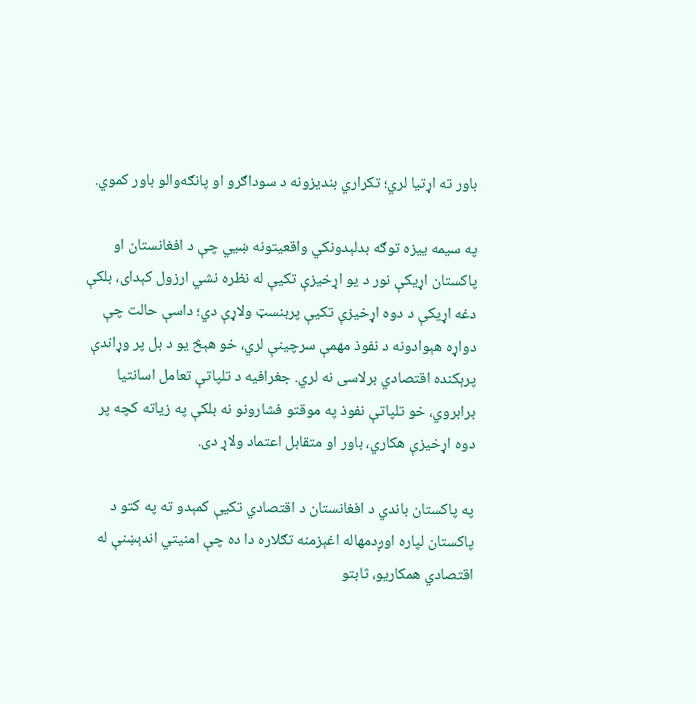باور ته اړتيا لري؛ تکراري بنديزونه د سوداګرو او پانګه‌والو باور کموي.

په سيمه ييزه توګه بدلېدونکي واقعيتونه ښيي چې د افغانستان او پاکستان اړيکې نور د يو اړخيزې تکيې له نظره نشي ارزول کېدای، بلکې دغه اړيکې د دوه اړخيزې تکيې پربنسټ ولاړې دي؛ داسې حالت چې دواړه هېوادونه د نفوذ مهمې سرچينې لري، خو هېڅ يو د بل پر وړاندې پرېکنده اقتصادي برلاسى نه لري. جغرافیه د تلپاتې تعامل اسانتیا برابروي، خو تلپاتې نفوذ په موقتو فشارونو نه بلکې په زياته کچه پر دوه اړخيزې هکاري، باور او متقابل اعتماد ولاړ دی.

په پاکستان باندي د افغانستان د اقتصادي تکيې کمېدو ته په کتو د پاکستان لپاره اوږدمهاله اغېزمنه تګلاره دا ده چې امنيتي اندېښنې له اقتصادي همکاریو، ثابتو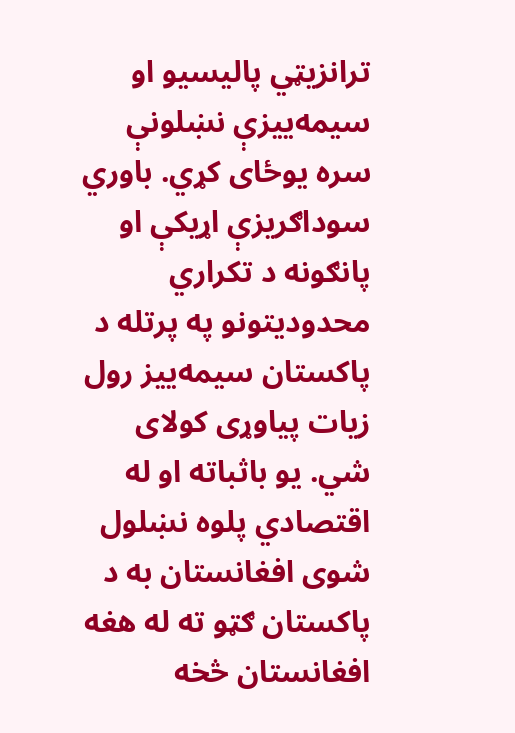ترانزيټي پاليسيو او سيمه‌ييزې نښلونې سره يوځای کړي. باوري سوداګريزې اړيکې او پانګونه د تکراري محدوديتونو په پرتله د پاکستان سيمه‌ييز رول زيات پياوړی کولای شي. يو باثباته او له اقتصادي پلوه نښلول شوى افغانستان به د پاکستان ګټو ته له هغه افغانستان څخه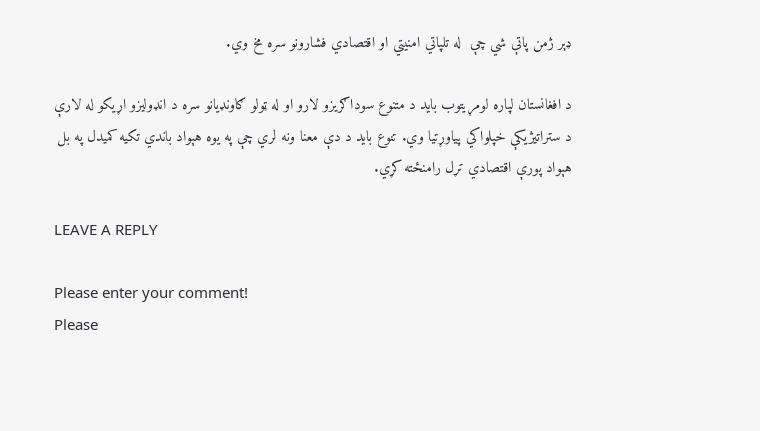ډېر ژمن پاتې شي چې  له تلپاتي امنيتي او اقتصادي فشارونو سره مخ وي.

د افغانستان لپاره لومړيتوب بايد د متنوع سوداګريزو لارو او له ټولو ګاونډيانو سره د انډوليزو اړيکو له لارې د ستراتيژيکې خپلواکي پياوړتيا وي. تنوع بايد د دې معنا ونه لري چې په يوه هېواد باندي تکيه کميدل په بل هېواد پورې اقتصادي تړل رامنځته کړي.

LEAVE A REPLY

Please enter your comment!
Please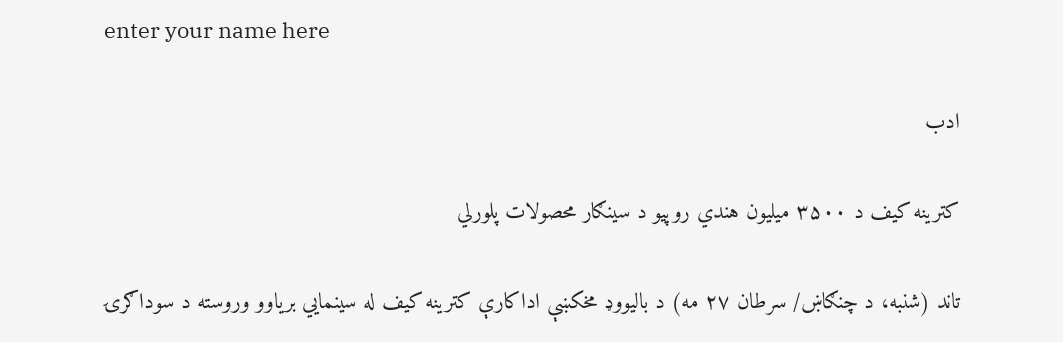enter your name here

ادب

کترینه کیف د ۳۵۰۰ میلیون هندي روپیو د سینګار محصولات پلورلي

تاند (شنبه، د چنګاښ/ سرطان ۲۷ مه) د بالیووډ مخکښې اداکارې کترینه کیف له سینمايي بریاوو وروسته د سوداګرۍ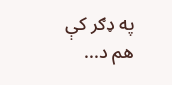په ډګر کې هم د...